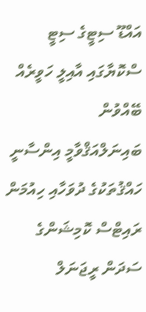އައްޑޫ ސިޓީގެ ސިޓީ ސްކޮޔާގައި އާއިލީ ހަވީރެއް ބޭއްވުން
ބައިނަލްއަޤްވާމީ އިންސާނީ ހައްޤުތަކުގެ ދުވަހާއި ހިއުމަން ރައިޓްސް ކޮމިޝަންގެ ސަދަން ރީޖަނަލް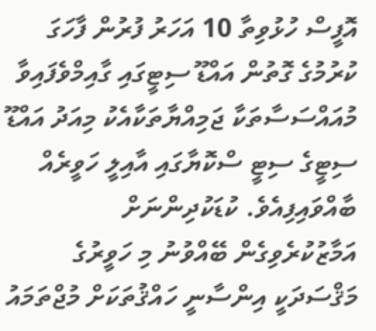އޮފީސް ހުޅުވިތާ 10 އަހަރު ފުރުން ފާހަގަ ކުރުމުގެ ގޮތުން އައްޑޫ ސިޓީގައި ގާއިމްވެފައިވާ މުއައްސަސާތަކާ ޖަމިއްޔާތަކާއެކު މިއަދު އައްޑޫ ސިޓީގެ ސިޓީ ސްކޮޔާގައި އާއިލީ ހަވީރެއް ބާއްވައިފިއެވެ. ކުޑަކުދިންނަށް އަމާޒުކުރެވިގެން ބޭއްވުނު މި ހަވީރުގެ މަޤްސަދަކީ އިންސާނީ ހައްޤުތަކަށް މުޖްތަމައު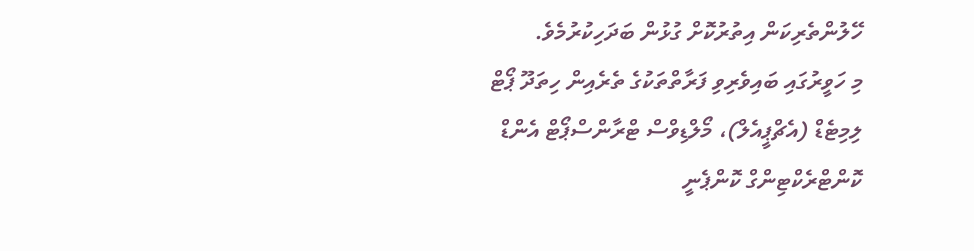ހޭލުންތެރިކަން އިތުރުކޮށް ގުޅުން ބަދަހިކުރުމެވެ.
މި ހަވީރުގައި ބައިވެރިވި ފަރާތްތަކުގެ ތެރެއިން ހިތަދޫ ޕޯޓް ލިމިޓެޑް (އެޗްޕީއެލް)، މޯލްޑިވްސް ޓްރާންސްޕޯޓް އެންޑް ކޮންޓްރެކްޓިންގް ކޮންޕެނީ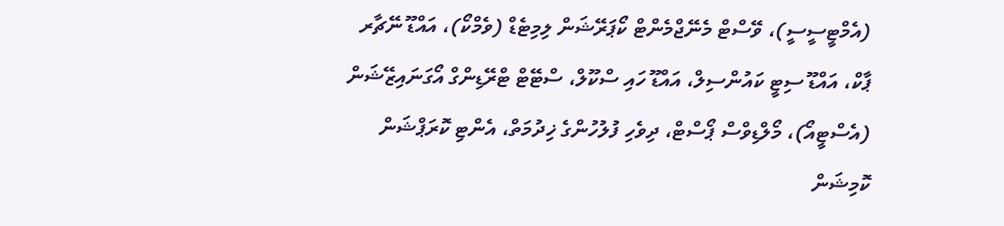(އެމްޓީސީސީ)، ވޭސްޓް މެނޭޖްމެންޓް ކޯޕަރޭޝަން ލިމިޓެޑް (ވެމްކޯ)، އައްޑޫ ނޭޗާރ ޕާކް، އައްޑޫ ސިޓީ ކައުންސިލް، އައްޑޫ ހައި ސްކޫލް، ސްޓޭޓް ޓްރޭޑިންގް އޯގަނައިޒޭޝަން (އެސްޓީއޯ)، މޯލްޑިވްސް ޕޯސްޓް، ދިވެހި ފުލުހުންގެ ޚިދުމަތް، އެންޓި ކޮރަޕްޝަން ކޮމިޝަން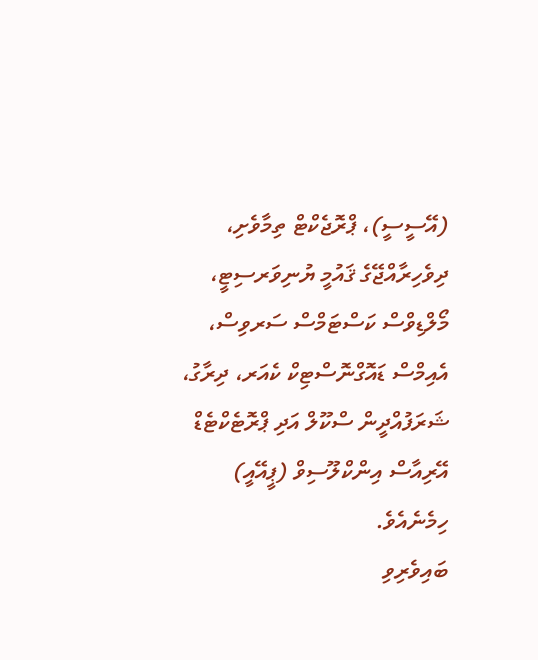(އޭސީސީ)، ޕްރޮޖެކްޓް ތިމާވެށި، ދިވެހިރާއްޖޭގެ ޤައުމީ ޔުނިވަރސިޓީ، މޯލްޑިވްސް ކަސްޓަމްސް ސަރވިސް، އެއިމްސް ޑައޮގްނޮސްޓިކް ކެއަރ، ދިރާގު، ޝަރަފުއްދީން ސްކޫލް އަދި ޕްރޮޓެކްޓެޑް އޭރިއާސް އިންކްލޫސިވް (ޕީއޭއީ) ހިމެނެއެވެ.
ބައިވެރިވި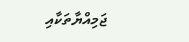ޖަމިއްޔާތަކާއި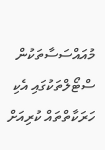މުއައްސަސާތަކުން ސްޓޯލްތަކުގައި އެކި ހަރަކާތްތައް ކުރިއަށް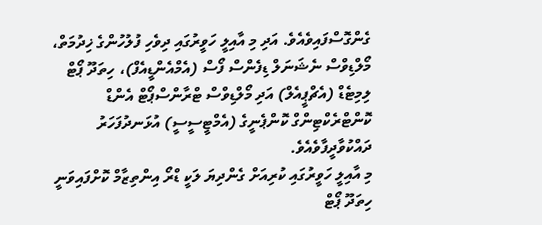ގެންގޮސްފައިވެއެވެ. އަދި މި އާއިލީ ހަވީރުގައި ދިވެހި ފުލުހުންގެ ޚިދުމަތް، މޯލްޑިވްސް ނެޝަނަލް ޑިފެންސް ފޯސް (އެމްއެންޑީއެފް)، ހިތަދޫ ޕޯޓް ލިމިޓެޑް (އެޗްޕީއެލް) އަދި މޯލްޑިވްސް ޓްރާންސްޕޯޓް އެންޑް ކޮންޓްރެކްޓިންގް ކޮންޕެނީގެ (އެމްޓީސީސީ) އުޅަނދުފަހަރު ދައްކުވާދީފާވެއެވެ.
މި އާއިލީ ހަވީރުގައި ކުރިއަށް ގެންދިޔަ ލަކީ ޑްރޯ އިންތިޒާމް ކޮށްފައިވަނީ ހިތަދޫ ޕޯޓް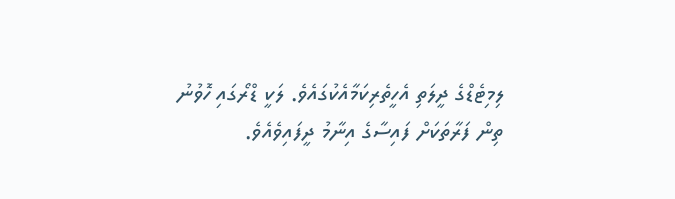ލިމިޓެޑްގެ ދީލަތި އެހީތެރިކަމާއެކުގައެވެ. ލަކީ ޑްރޯގައި ހޮވުނު ތިން ފަރާތަކަށް ފައިސާގެ އިނާމު ދީފައިވެއެވެ.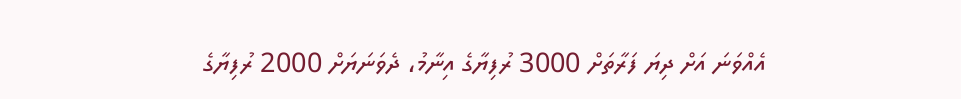އެއްވަނަ އަށް ދިޔަ ފަރާތަށް 3000 ރުފިޔާގެ އިނާމު، ދެވަނަޔަށް 2000 ރުފިޔާގެ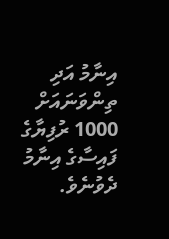އިނާމު އަދި ތިންވަނައަށް 1000 ރުފިޔާގެ ފައިސާގެ އިނާމު ދެވުނެވެ.